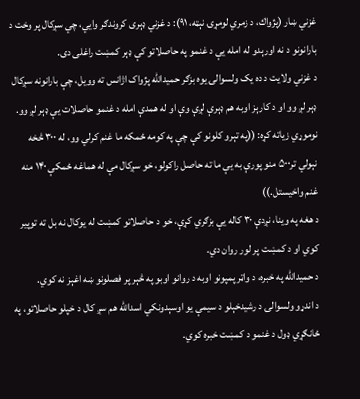غزني ښار (پژواك، د زمري لومړۍ نېټه، ۹۱): د غزني ډېرى کروندګر وايي، چي سږکال پر وخت د بارانونو د نه اورېدو له امله يې د غنمو په حاصلاتو کې ډېر کمښت راغلى دى.
د غزني ولايت د ده يک ولسوالۍ يوه بزګر حميدالله پژواک اژانس ته وويل، چې بارانونه سږکال ډېر لږ وو او د کارېز اوبه هم ډېرې لږې وې او له همدې امله د غنمو حاصلات يې ډېر لږ وو.
نوموړي زياته کړه: ((په تېرو کلونو کې چې په کومه ځمکه ما غنم کرلي وو، له ۳۰۰ څخه نېولي تر۵۰۰ منو پورې به يې ما ته حاصل راکولو، خو سږکال مې له هماغه ځمکې ۱۴۰ منه غنم واخيستل.))
د هغه په وينا، نږدې ۳۰ کاله يې بزګري کړې، خو د حاصلاتو کمښت له يوکال نه بل ته توپير کوي او د کمښت پر لور روان دي.
د حميدالله په خبره، د واټر پمپونو اوبه د روانو اوبو په څېر پر فصلونو ښه اغېز نه کوي.
د اندړو ولسوالۍ د رشيدخېلو د سيمې يو اوسېدونکي اسدالله هم سږ کال د خپلو حاصلاتو، په ځانګړي ډول د غنمو د کمښت خبره کوي.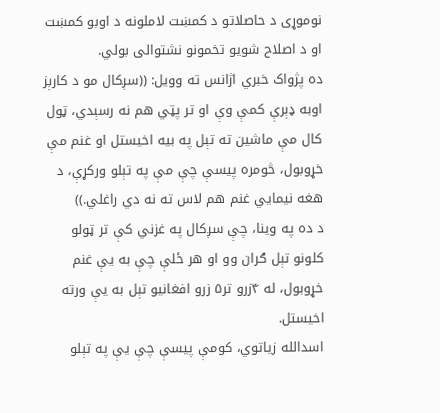نوموړى د حاصلاتو د کمښت لاملونه د اوبو کمښت او د اصلاح شويو تخمونو نشتوالى بولي.
ده پژواک خبري اژانس ته وويل: ((سږکال مو د کارېز اوبه ډېرې کمې وې او تر پټي هم نه رسېدي، ټول کال مې ماشين ته تېل په بيه اخيستل او غنم مې خړوبول، څومره پيسې چې مې په تېلو ورکړې، د هغه نيمايي غنم هم لاس ته نه دي راغلي.))
د ده په وينا، چې سږکال په غزني کې تر ټولو کلونو تېل ګران وو او هر ځلې چې به يې غنم خړوبول، له ۴زرو تر۵ زرو افغانيو تېل به يې ورته اخيستل.
اسدالله زياتوي، کومې پيسې چې يې په تېلو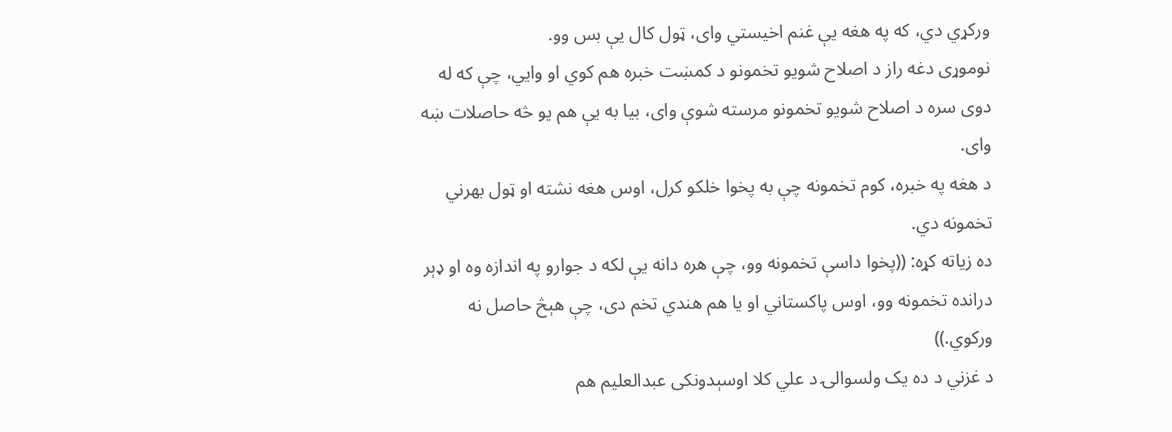ورکړي دي، که په هغه يې غنم اخيستي واى، ټول کال يې بس وو.
نوموړى دغه راز د اصلاح شويو تخمونو د کمښت خبره هم کوي او وايي، چې که له دوى سره د اصلاح شويو تخمونو مرسته شوې واى، بيا به يې هم يو څه حاصلات ښه واى.
د هغه په خبره، کوم تخمونه چې به پخوا خلکو کرل، اوس هغه نشته او ټول بهرني تخمونه دي.
ده زياته کړه: ((پخوا داسې تخمونه وو، چې هره دانه يې لکه د جوارو په اندازه وه او ډېر درانده تخمونه وو، اوس پاکستاني او يا هم هندي تخم دى، چې هېڅ حاصل نه ورکوي.))
د غزني د ده يک ولسوالۍ د علي کلا اوسېدونکى عبدالعليم هم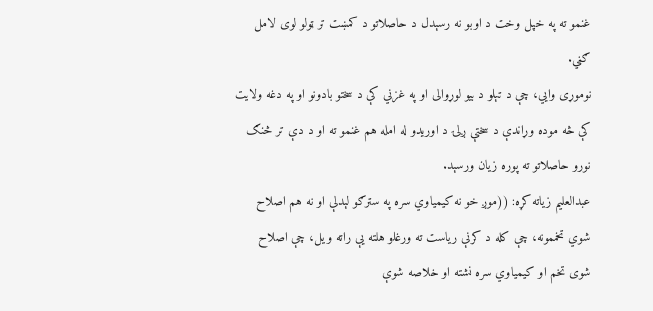غنمو ته په خپل وخت د اوبو نه رسېدل د حاصلاتو د کمښت تر ټولو لوى لامل ګڼي.
نوموړى وايي، چې د تېلو د بيو لوړوالى او په غزني کې د سختو بادونو او په دغه ولايت کې څه موده وړاندې د سختې ږلۍ د اوريدو له امله هم غنمو ته او د دې تر څنګ نورو حاصلاتو ته پوره زيان ورسېد.
عبدالعليم زياته کړه: ((موږ خو نه کيمياوي سره په سترګو لېدلې او نه هم اصلاح شوي تخممونه، چې کله د کرنې رياست ته ورغلو هلته يې راته ويل، چې اصلاح شوى تخم او کيمياوي سره نشته او خلاصه شوې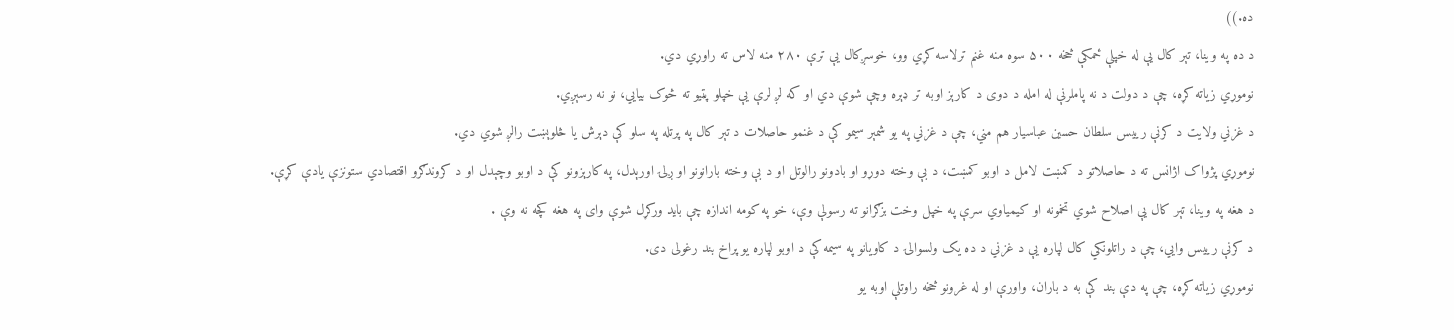ده.))
د ده په وينا، تېر کال يې له خپلې ځمکې څخه ۵۰۰ سوه منه غنم ترلاسه کړي وو، خوسږکال يې ترې ۲۸۰ منه لاس ته راوړي دي.
نوموړي زياته کړه، چې د دولت د نه پاملرنې له امله د دوى د کارېز اوبه تر ډېره وچې شوې دي او که لږ لرې يې خپلو پټيو ته څوک بيايي، نو نه رسېږي.
د غزني ولايت د کرنې رييس سلطان حسين عباسيار هم مني، چې د غزني په يو شمېر سيمو کې د غنمو حاصلات د تېر کال په پرتله په سلو کې دېرش يا څلوېښت رالږ شوي دي.
نوموړي پژواک اژانس ته د حاصلاتو د کمښت لامل د اوبو کمښت، د بې وخته دوړو او بادونو رالوتل او د بې وخته بارانونو او ږلۍ اورېدل، په کارېزونو کې د اوبو وچېدل او د کروندګرو اقتصادي ستونزې يادې كړې.
د هغه په وينا، تېر کال يې اصلاح شوي تخمونه او کيمياوي سرې په خپل وخت بزګرانو ته رسولې وې، خو په کومه اندازه چې بايد ورکړل شوې واى په هغه کچه نه وې .
د کرنې رييس وايي، چې د راتلونکي کال لپاره يې د غزني د ده يک ولسوالۍ د کاويانو په سيمه کې د اوبو لپاره يو پراخ بند رغولى دى.
نوموړي زياته کړه، چې په دې بند کې به د باران، واورې او له غرونو څخه راوتلې اوبه يو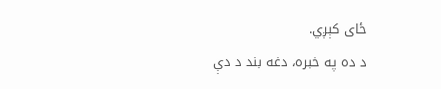ځاى کېږي.
د ده په خبره، دغه بند د دې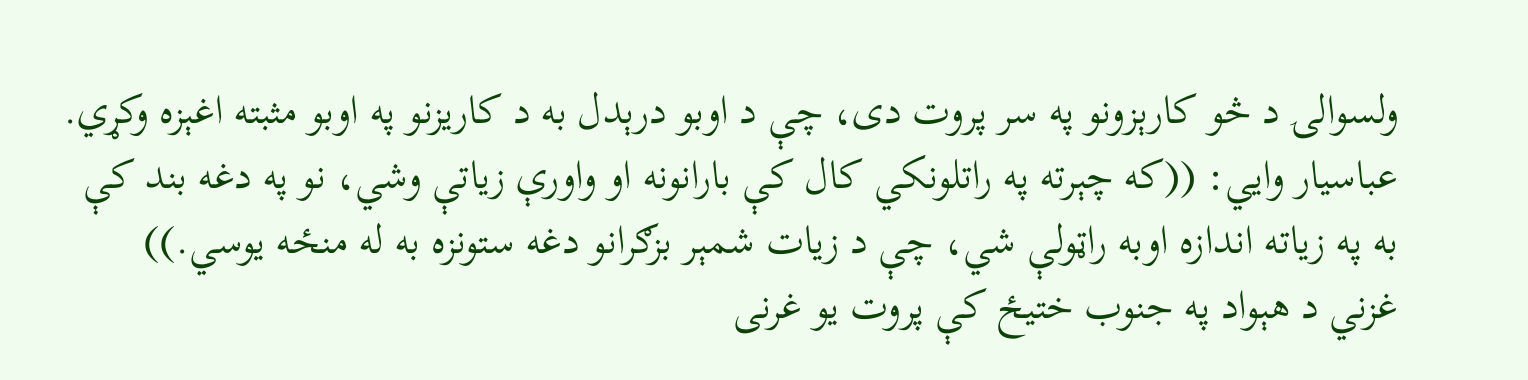ولسوالۍ د څو کارېزونو په سر پروت دى، چې د اوبو درېدل به د کاريزنو په اوبو مثبته اغېزه وکړي.
عباسيار وايي: ((که چېرته په راتلونکي کال کې بارانونه او واورې زياتې وشي، نو په دغه بند کې به په زياته اندازه اوبه راټولې شي، چې د زيات شمېر بزګرانو دغه ستونزه به له منځه يوسي.))
غزني د هېواد په جنوب ختيځ کې پروت يو غرنى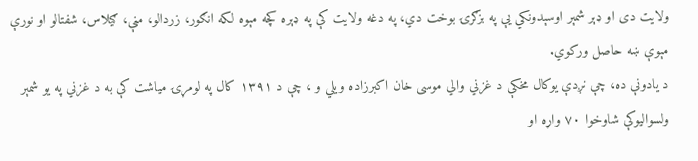ولايت دى او ډېر شمېر اوسېدونکي يې په بزګرۍ بوخت دي، په دغه ولايت کې په ډېره کچه مېوه لکه انګور، زردالو، مڼې، ګيلاس، شفتالو او نورې مېوې ښه حاصل ورکوي.
د يادونې ده، چې نږدې يوکال مخکې د غزني والي موسى خان اکبرزاده ويلي و ، چې د ۱۳۹۱ کال په لومړۍ مياشت کې به د غزني په يو شمېر ولسواليوکې شاوخوا ۷۰ واړه او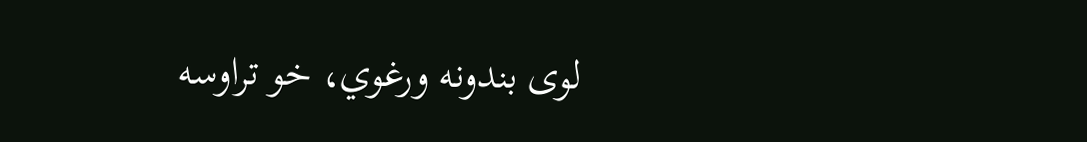لوى بندونه ورغوي، خو تراوسه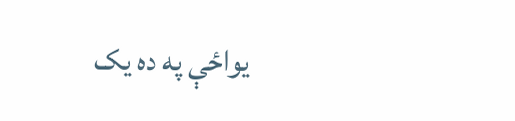يواځې په ده يک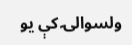ولسوالۍ کې يو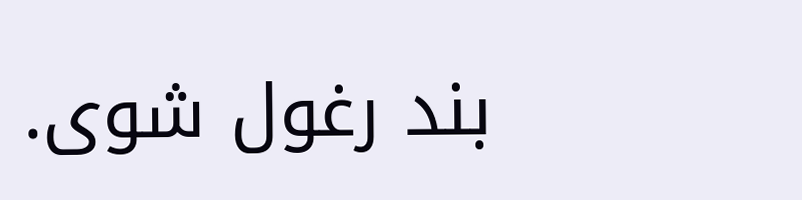بند رغول شوى.